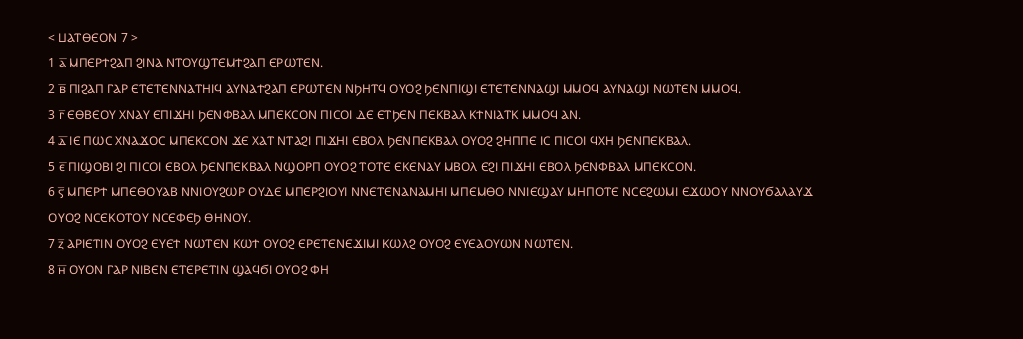< ⳘⲀⲦⲐⲈⲞⲚ 7 >
1 ⲁ̅ ⲘⲠⲈⲢϮϨⲀⲠ ϨⲒⲚⲀ ⲚⲦⲞⲨϢⲦⲈⲘϮϨⲀⲠ ⲈⲢⲰⲦⲈⲚ.
2 ⲃ̅ ⲠⲒϨⲀⲠ ⲄⲀⲢ ⲈⲦⲈⲦⲈⲚⲚⲀⲦⲎⲒϤ ⲀⲨⲚⲀϮϨⲀⲠ ⲈⲢⲰⲦⲈⲚ ⲚϦⲎⲦϤ ⲞⲨⲞϨ ϦⲈⲚⲠⲒϢⲒ ⲈⲦⲈⲦⲈⲚⲚⲀϢⲒ ⲘⲘⲞϤ ⲀⲨⲚⲀϢⲒ ⲚⲰⲦⲈⲚ ⲘⲘⲞϤ.
3 ⲅ̅ ⲈⲐⲂⲈⲞⲨ ⲬⲚⲀⲨ ⲈⲠⲒϪⲎⲒ ϦⲈⲚⲪⲂⲀⲖ ⲘⲠⲈⲔⲤⲞⲚ ⲠⲒⲤⲞⲒ ⲆⲈ ⲈⲦϦⲈⲚ ⲠⲈⲔⲂⲀⲖ ⲔϮⲚⲒⲀⲦⲔ ⲘⲘⲞϤ ⲀⲚ.
4 ⲇ̅ ⲒⲈ ⲠⲰⲤ ⲬⲚⲀϪⲞⲤ ⲘⲠⲈⲔⲤⲞⲚ ϪⲈ ⲬⲀⲦ ⲚⲦⲀϨⲒ ⲠⲒϪⲎⲒ ⲈⲂⲞⲖ ϦⲈⲚⲠⲈⲔⲂⲀⲖ ⲞⲨⲞϨ ϨⲎⲠⲠⲈ ⲒⲤ ⲠⲒⲤⲞⲒ ϤⲬⲎ ϦⲈⲚⲠⲈⲔⲂⲀⲖ.
5 ⲉ̅ ⲠⲒϢⲞⲂⲒ ϨⲒ ⲠⲒⲤⲞⲒ ⲈⲂⲞⲖ ϦⲈⲚⲠⲈⲔⲂⲀⲖ ⲚϢⲞⲢⲠ ⲞⲨⲞϨ ⲦⲞⲦⲈ ⲈⲔⲈⲚⲀⲨ ⲘⲂⲞⲖ ⲈϨⲒ ⲠⲒϪⲎⲒ ⲈⲂⲞⲖ ϦⲈⲚⲪⲂⲀⲖ ⲘⲠⲈⲔⲤⲞⲚ.
6 ⲋ̅ ⲘⲠⲈⲢϮ ⲘⲠⲈⲐⲞⲨⲀⲂ ⲚⲚⲒⲞⲨϨⲰⲢ ⲞⲨⲆⲈ ⲘⲠⲈⲢϨⲒⲞⲨⲒ ⲚⲚⲈⲦⲈⲚⲀⲚⲀⲘⲎⲒ ⲘⲠⲈⲘⲐⲞ ⲚⲚⲒⲈϢⲀⲨ ⲘⲎⲠⲞⲦⲈ ⲚⲤⲈϨⲰⲘⲒ ⲈϪⲰⲞⲨ ⲚⲚⲞⲨϬⲀⲖⲀⲨϪ ⲞⲨⲞϨ ⲚⲤⲈⲔⲞⲦⲞⲨ ⲚⲤⲈⲪⲈϦ ⲐⲎⲚⲞⲨ.
7 ⲍ̅ ⲀⲢⲒⲈⲦⲒⲚ ⲞⲨⲞϨ ⲈⲨⲈϮ ⲚⲰⲦⲈⲚ ⲔⲰϮ ⲞⲨⲞϨ ⲈⲢⲈⲦⲈⲚⲈϪⲒⲘⲒ ⲔⲰⲖϨ ⲞⲨⲞϨ ⲈⲨⲈⲀⲞⲨⲰⲚ ⲚⲰⲦⲈⲚ.
8 ⲏ̅ ⲞⲨⲞⲚ ⲄⲀⲢ ⲚⲒⲂⲈⲚ ⲈⲦⲈⲢⲈⲦⲒⲚ ϢⲀϤϬⲒ ⲞⲨⲞϨ ⲪⲎ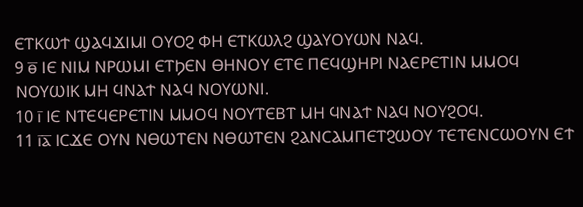ⲈⲦⲔⲰϮ ϢⲀϤϪⲒⲘⲒ ⲞⲨⲞϨ ⲪⲎ ⲈⲦⲔⲰⲖϨ ϢⲀⲨⲞⲨⲰⲚ ⲚⲀϤ.
9 ⲑ̅ ⲒⲈ ⲚⲒⲘ ⲚⲢⲰⲘⲒ ⲈⲦϦⲈⲚ ⲐⲎⲚⲞⲨ ⲈⲦⲈ ⲠⲈϤϢⲎⲢⲒ ⲚⲀⲈⲢⲈⲦⲒⲚ ⲘⲘⲞϤ ⲚⲞⲨⲰⲒⲔ ⲘⲎ ϤⲚⲀϮ ⲚⲀϤ ⲚⲞⲨⲰⲚⲒ.
10 ⲓ̅ ⲒⲈ ⲚⲦⲈϤⲈⲢⲈⲦⲒⲚ ⲘⲘⲞϤ ⲚⲞⲨⲦⲈⲂⲦ ⲘⲎ ϤⲚⲀϮ ⲚⲀϤ ⲚⲞⲨϨⲞϤ.
11 ⲓ̅ⲁ̅ ⲒⲤϪⲈ ⲞⲨⲚ ⲚⲐⲰⲦⲈⲚ ⲚⲐⲰⲦⲈⲚ ϨⲀⲚⲤⲀⲘⲠⲈⲦϨⲰⲞⲨ ⲦⲈⲦⲈⲚⲤⲰⲞⲨⲚ ⲈϮ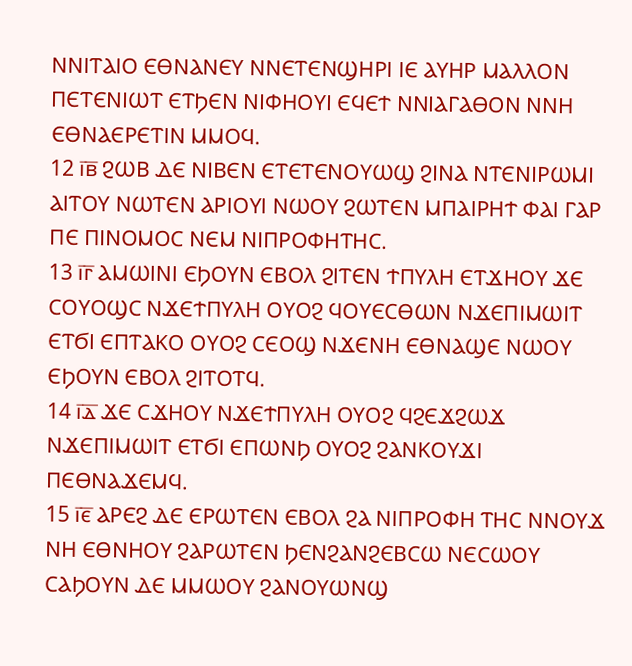ⲚⲚⲒⲦⲀⲒⲞ ⲈⲐⲚⲀⲚⲈⲨ ⲚⲚⲈⲦⲈⲚϢⲎⲢⲒ ⲒⲈ ⲀⲨⲎⲢ ⲘⲀⲖⲖⲞⲚ ⲠⲈⲦⲈⲚⲒⲰⲦ ⲈⲦϦⲈⲚ ⲚⲒⲪⲎⲞⲨⲒ ⲈϤⲈϮ ⲚⲚⲒⲀⲄⲀⲐⲞⲚ ⲚⲚⲎ ⲈⲐⲚⲀⲈⲢⲈⲦⲒⲚ ⲘⲘⲞϤ.
12 ⲓ̅ⲃ̅ ϨⲰⲂ ⲆⲈ ⲚⲒⲂⲈⲚ ⲈⲦⲈⲦⲈⲚⲞⲨⲰϢ ϨⲒⲚⲀ ⲚⲦⲈⲚⲒⲢⲰⲘⲒ ⲀⲒⲦⲞⲨ ⲚⲰⲦⲈⲚ ⲀⲢⲒⲞⲨⲒ ⲚⲰⲞⲨ ϨⲰⲦⲈⲚ ⲘⲠⲀⲒⲢⲎϮ ⲪⲀⲒ ⲄⲀⲢ ⲠⲈ ⲠⲒⲚⲞⲘⲞⲤ ⲚⲈⲘ ⲚⲒⲠⲢⲞⲪⲎⲦⲎⲤ.
13 ⲓ̅ⲅ̅ ⲀⲘⲰⲒⲚⲒ ⲈϦⲞⲨⲚ ⲈⲂⲞⲖ ϨⲒⲦⲈⲚ ϮⲠⲨⲖⲎ ⲈⲦϪⲎⲞⲨ ϪⲈ ⲤⲞⲨⲞϢⲤ ⲚϪⲈϮⲠⲨⲖⲎ ⲞⲨⲞϨ ϤⲞⲨⲈⲤⲐⲰⲚ ⲚϪⲈⲠⲒⲘⲰⲒⲦ ⲈⲦϬⲒ ⲈⲠⲦⲀⲔⲞ ⲞⲨⲞϨ ⲤⲈⲞϢ ⲚϪⲈⲚⲎ ⲈⲐⲚⲀϢⲈ ⲚⲰⲞⲨ ⲈϦⲞⲨⲚ ⲈⲂⲞⲖ ϨⲒⲦⲞⲦϤ.
14 ⲓ̅ⲇ̅ ϪⲈ ⲤϪⲎⲞⲨ ⲚϪⲈϮⲠⲨⲖⲎ ⲞⲨⲞϨ ϤϨⲈϪϨⲰϪ ⲚϪⲈⲠⲒⲘⲰⲒⲦ ⲈⲦϬⲒ ⲈⲠⲰⲚϦ ⲞⲨⲞϨ ϨⲀⲚⲔⲞⲨϪⲒ ⲠⲈⲐⲚⲀϪⲈⲘϤ.
15 ⲓ̅ⲉ̅ ⲀⲢⲈϨ ⲆⲈ ⲈⲢⲰⲦⲈⲚ ⲈⲂⲞⲖ ϨⲀ ⲚⲒⲠⲢⲞⲪⲎ ⲦⲎⲤ ⲚⲚⲞⲨϪ ⲚⲎ ⲈⲐⲚⲎⲞⲨ ϨⲀⲢⲰⲦⲈⲚ ϦⲈⲚϨⲀⲚϨⲈⲂⲤⲰ ⲚⲈⲤⲰⲞⲨ ⲤⲀϦⲞⲨⲚ ⲆⲈ ⲘⲘⲰⲞⲨ ϨⲀⲚⲞⲨⲰⲚϢ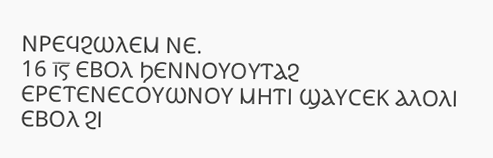ⲚⲢⲈϤϨⲰⲖⲈⲘ ⲚⲈ.
16 ⲓ̅ⲋ̅ ⲈⲂⲞⲖ ϦⲈⲚⲚⲞⲨⲞⲨⲦⲀϨ ⲈⲢⲈⲦⲈⲚⲈⲤⲞⲨⲰⲚⲞⲨ ⲘⲎⲦⲒ ϢⲀⲨⲤⲈⲔ ⲀⲖⲞⲖⲒ ⲈⲂⲞⲖ ϨⲒ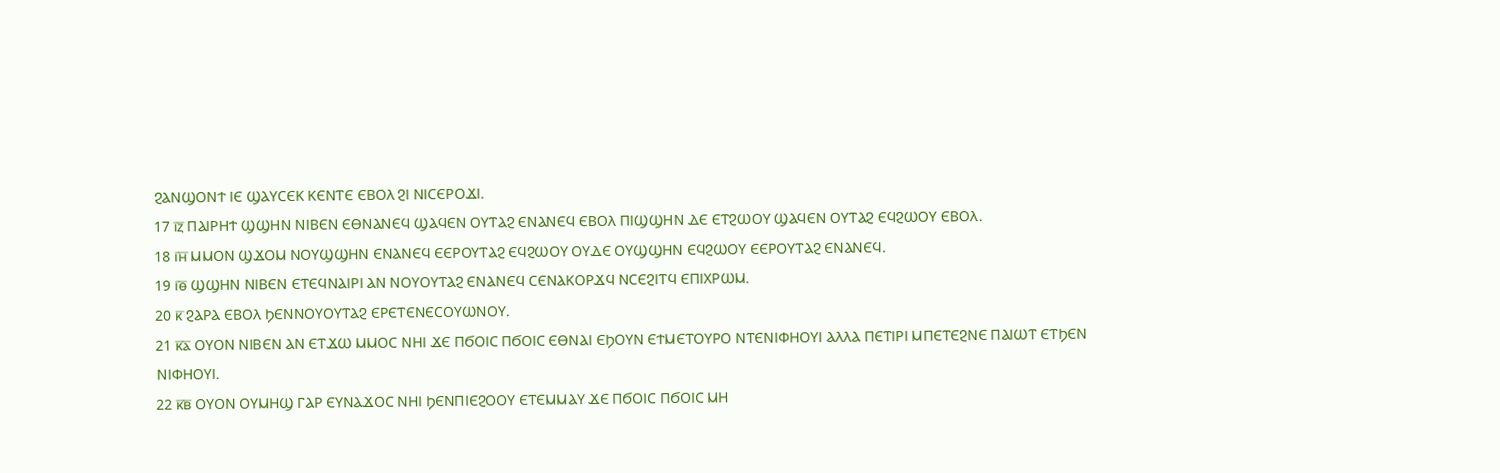ϨⲀⲚϢⲞⲚϮ ⲒⲈ ϢⲀⲨⲤⲈⲔ ⲔⲈⲚⲦⲈ ⲈⲂⲞⲖ ϨⲒ ⲚⲒⲤⲈⲢⲞϪⲒ.
17 ⲓ̅ⲍ̅ ⲠⲀⲒⲢⲎϮ ϢϢⲎⲚ ⲚⲒⲂⲈⲚ ⲈⲐⲚⲀⲚⲈϤ ϢⲀϤⲈⲚ ⲞⲨⲦⲀϨ ⲈⲚⲀⲚⲈϤ ⲈⲂⲞⲖ ⲠⲒϢϢⲎⲚ ⲆⲈ ⲈⲦϨⲰⲞⲨ ϢⲀϤⲈⲚ ⲞⲨⲦⲀϨ ⲈϤϨⲰⲞⲨ ⲈⲂⲞⲖ.
18 ⲓ̅ⲏ̅ ⲘⲘⲞⲚ ϢϪⲞⲘ ⲚⲞⲨϢϢⲎⲚ ⲈⲚⲀⲚⲈϤ ⲈⲈⲢⲞⲨⲦⲀϨ ⲈϤϨⲰⲞⲨ ⲞⲨⲆⲈ ⲞⲨϢϢⲎⲚ ⲈϤϨⲰⲞⲨ ⲈⲈⲢⲞⲨⲦⲀϨ ⲈⲚⲀⲚⲈϤ.
19 ⲓ̅ⲑ̅ ϢϢⲎⲚ ⲚⲒⲂⲈⲚ ⲈⲦⲈϤⲚⲀⲒⲢⲒ ⲀⲚ ⲚⲞⲨⲞⲨⲦⲀϨ ⲈⲚⲀⲚⲈϤ ⲤⲈⲚⲀⲔⲞⲢϪϤ ⲚⲤⲈϨⲒⲦϤ ⲈⲠⲒⲬⲢⲰⲘ.
20 ⲕ̅ ϨⲀⲢⲀ ⲈⲂⲞⲖ ϦⲈⲚⲚⲞⲨⲞⲨⲦⲀϨ ⲈⲢⲈⲦⲈⲚⲈⲤⲞⲨⲰⲚⲞⲨ.
21 ⲕ̅ⲁ̅ ⲞⲨⲞⲚ ⲚⲒⲂⲈⲚ ⲀⲚ ⲈⲦϪⲰ ⲘⲘⲞⲤ ⲚⲎⲒ ϪⲈ ⲠϬⲞⲒⲤ ⲠϬⲞⲒⲤ ⲈⲐⲚⲀⲒ ⲈϦⲞⲨⲚ ⲈϮⲘⲈⲦⲞⲨⲢⲞ ⲚⲦⲈⲚⲒⲪⲎⲞⲨⲒ ⲀⲖⲖⲀ ⲠⲈⲦⲒⲢⲒ ⲘⲠⲈⲦⲈϨⲚⲈ ⲠⲀⲒⲰⲦ ⲈⲦϦⲈⲚ ⲚⲒⲪⲎⲞⲨⲒ.
22 ⲕ̅ⲃ̅ ⲞⲨⲞⲚ ⲞⲨⲘⲎϢ ⲄⲀⲢ ⲈⲨⲚⲀϪⲞⲤ ⲚⲎⲒ ϦⲈⲚⲠⲒⲈϨⲞⲞⲨ ⲈⲦⲈⲘⲘⲀⲨ ϪⲈ ⲠϬⲞⲒⲤ ⲠϬⲞⲒⲤ ⲘⲎ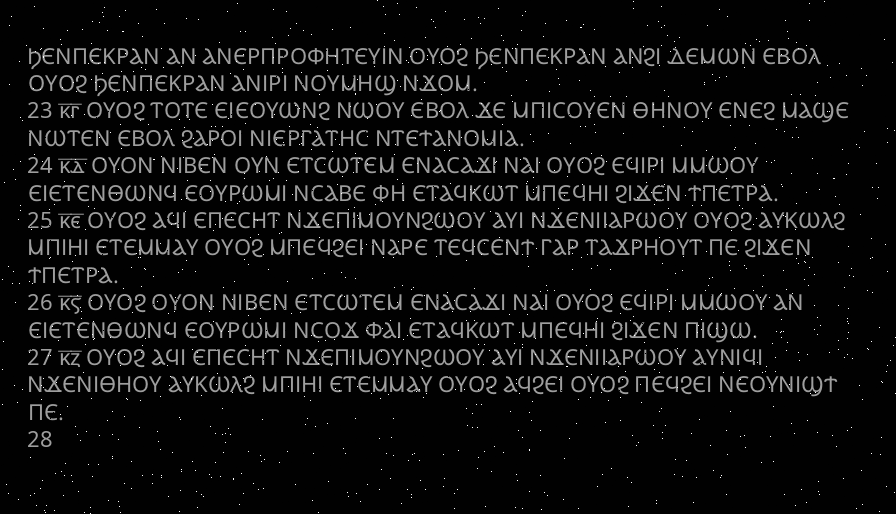ϦⲈⲚⲠⲈⲔⲢⲀⲚ ⲀⲚ ⲀⲚⲈⲢⲠⲢⲞⲪⲎⲦⲈⲨⲒⲚ ⲞⲨⲞϨ ϦⲈⲚⲠⲈⲔⲢⲀⲚ ⲀⲚϨⲒ ⲆⲈⲘⲰⲚ ⲈⲂⲞⲖ ⲞⲨⲞϨ ϦⲈⲚⲠⲈⲔⲢⲀⲚ ⲀⲚⲒⲢⲒ ⲚⲞⲨⲘⲎϢ ⲚϪⲞⲘ.
23 ⲕ̅ⲅ̅ ⲞⲨⲞϨ ⲦⲞⲦⲈ ⲈⲒⲈⲞⲨⲰⲚϨ ⲚⲰⲞⲨ ⲈⲂⲞⲖ ϪⲈ ⲘⲠⲒⲤⲞⲨⲈⲚ ⲐⲎⲚⲞⲨ ⲈⲚⲈϨ ⲘⲀϢⲈ ⲚⲰⲦⲈⲚ ⲈⲂⲞⲖ ϨⲀⲢⲞⲒ ⲚⲒⲈⲢⲄⲀⲦⲎⲤ ⲚⲦⲈϮⲀⲚⲞⲘⲒⲀ.
24 ⲕ̅ⲇ̅ ⲞⲨⲞⲚ ⲚⲒⲂⲈⲚ ⲞⲨⲚ ⲈⲦⲤⲰⲦⲈⲘ ⲈⲚⲀⲤⲀϪⲒ ⲚⲀⲒ ⲞⲨⲞϨ ⲈϤⲒⲢⲒ ⲘⲘⲰⲞⲨ ⲈⲒⲈⲦⲈⲚⲐⲰⲚϤ ⲈⲞⲨⲢⲰⲘⲒ ⲚⲤⲀⲂⲈ ⲪⲎ ⲈⲦⲀϤⲔⲰⲦ ⲘⲠⲈϤⲎⲒ ϨⲒϪⲈⲚ ϮⲠⲈⲦⲢⲀ.
25 ⲕ̅ⲉ̅ ⲞⲨⲞϨ ⲀϤⲒ ⲈⲠⲈⲤⲎⲦ ⲚϪⲈⲠⲒⲘⲞⲨⲚϨⲰⲞⲨ ⲀⲨⲒ ⲚϪⲈⲚⲒⲒⲀⲢⲰⲞⲨ ⲞⲨⲞϨ ⲀⲨⲔⲰⲖϨ ⲘⲠⲒⲎⲒ ⲈⲦⲈⲘⲘⲀⲨ ⲞⲨⲞϨ ⲘⲠⲈϤϨⲈⲒ ⲚⲀⲢⲈ ⲦⲈϤⲤⲈⲚϮ ⲄⲀⲢ ⲦⲀϪⲢⲎⲞⲨⲦ ⲠⲈ ϨⲒϪⲈⲚ ϮⲠⲈⲦⲢⲀ.
26 ⲕ̅ⲋ̅ ⲞⲨⲞϨ ⲞⲨⲞⲚ ⲚⲒⲂⲈⲚ ⲈⲦⲤⲰⲦⲈⲘ ⲈⲚⲀⲤⲀϪⲒ ⲚⲀⲒ ⲞⲨⲞϨ ⲈϤⲒⲢⲒ ⲘⲘⲰⲞⲨ ⲀⲚ ⲈⲒⲈⲦⲈⲚⲐⲰⲚϤ ⲈⲞⲨⲢⲰⲘⲒ ⲚⲤⲞϪ ⲪⲀⲒ ⲈⲦⲀϤⲔⲰⲦ ⲘⲠⲈϤⲎⲒ ϨⲒϪⲈⲚ ⲠⲒϢⲰ.
27 ⲕ̅ⲍ̅ ⲞⲨⲞϨ ⲀϤⲒ ⲈⲠⲈⲤⲎⲦ ⲚϪⲈⲠⲒⲘⲞⲨⲚϨⲰⲞⲨ ⲀⲨⲒ ⲚϪⲈⲚⲒⲒⲀⲢⲰⲞⲨ ⲀⲨⲚⲒϤⲒ ⲚϪⲈⲚⲒⲐⲎⲞⲨ ⲀⲨⲔⲰⲖϨ ⲘⲠⲒⲎⲒ ⲈⲦⲈⲘⲘⲀⲨ ⲞⲨⲞϨ ⲀϤϨⲈⲒ ⲞⲨⲞϨ ⲠⲈϤϨⲈⲒ ⲚⲈⲞⲨⲚⲒϢϮ ⲠⲈ.
28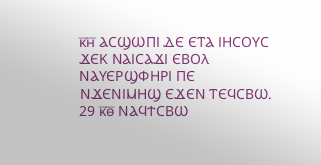ⲕ̅ⲏ̅ ⲀⲤϢⲰⲠⲒ ⲆⲈ ⲈⲦⲀ ⲒⲎⲤⲞⲨⲤ ϪⲈⲔ ⲚⲀⲒⲤⲀϪⲒ ⲈⲂⲞⲖ ⲚⲀⲨⲈⲢϢⲪⲎⲢⲒ ⲠⲈ ⲚϪⲈⲚⲒⲘⲎϢ ⲈϪⲈⲚ ⲦⲈϤⲤⲂⲰ.
29 ⲕ̅ⲑ̅ ⲚⲀϤϮⲤⲂⲰ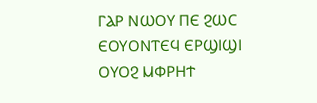ⲄⲀⲢ ⲚⲰⲞⲨ ⲠⲈ ϨⲰⲤ ⲈⲞⲨⲞⲚⲦⲈϤ ⲈⲢϢⲒϢⲒ ⲞⲨⲞϨ ⲘⲪⲢⲎϮ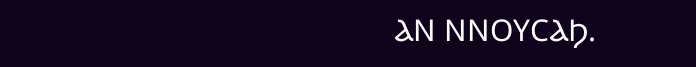ⲀⲚ ⲚⲚⲞⲨⲤⲀϦ.